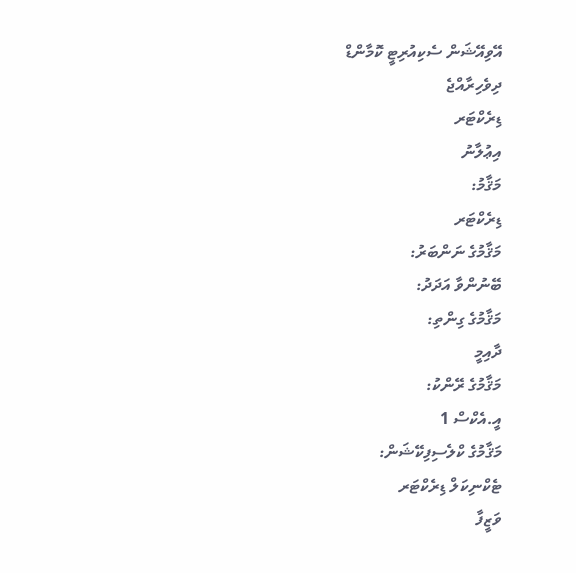އޭވިއޭޝަން ސެކިއުރިޓީ ކޮމާންޑް
ދިވެހިރާއްޖެ
ޑިރެކްޓަރ
އިޢުލާނު
މަޤާމު:
ޑިރެކްޓަރ
މަޤާމުގެ ނަންބަރު:
ބޭނުންވާ އަދަދު:
މަޤާމުގެ ގިންތި:
ދާއިމީ
މަޤާމުގެ ރޭންކު:
އީ.އެކްސް 1
މަޤާމުގެ ކްލެސިފިކޭޝަން:
ޓެކްނިކަލް ޑިރެކްޓަރ
ވަޒީފާ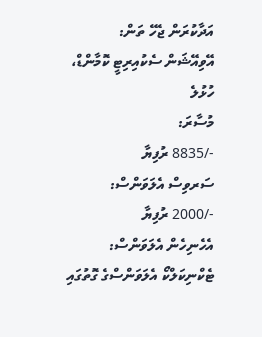އަދާކުރަން ޖެހޭ ތަން:
އޭވިއޭޝަން ސެކުއިރިޓީ ކޮމާންޑް، ހުޅުލެ
މުސާރަ:
-/8835 ރުފިޔާ
ސަރވިސް އެލަވަންސް:
-/2000 ރުފިޔާ
އެހެނިހެން އެލަވަންސް:
ޓެކްނިކަލްކޯ އެލަވަންސްގެ ގޮތުގައި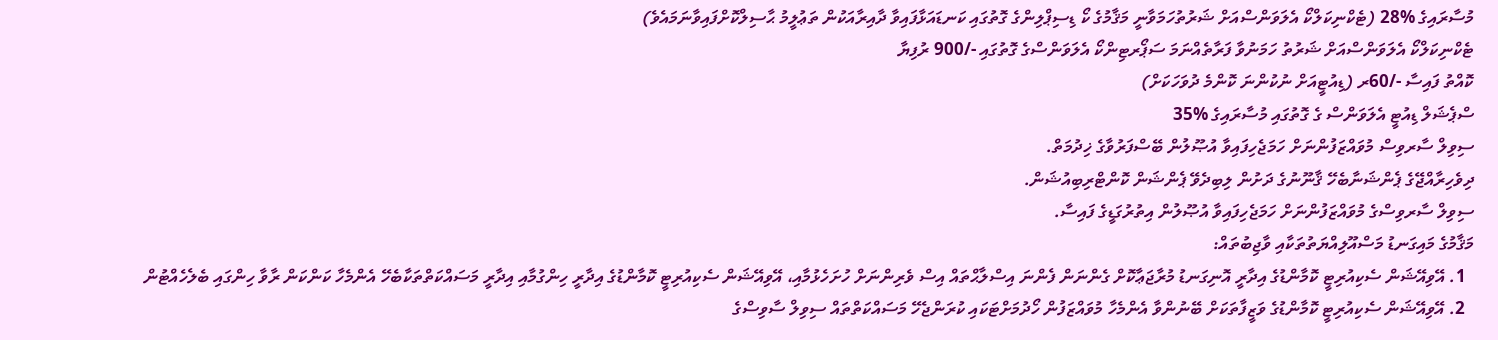މުސާރައިގެ %28 (ޓެކްނިކަލްކޯ އެލަވަންސްއަށް ޝަރުތުހަމަވާނީ މަޤާމުގެ ކޯ ޑިސިޕްލިންގެ ގޮތުގައި ކަނޑައަޅާފައިވާ ދާއިރާއަކުން ތަޢުލީމު ޙާސިލްކޮށްފައިވާނަމައެވެ)
ޓެކްނިކަލްކޯ އެލަވަންސްއަށް ޝަރުތު ހަމަނުވާ ފަރާތެއްނަމަ ސަޕޯރޓިންކޯ އެލަވަންސްގެ ގޮތުގައި -/900 ރުފިޔާ
ކޮއްތު ފައިސާ -/60ރ (ޑިއުޓީއަށް ނުކުންނަ ކޮންމެ ދުވަހަކަށް)
ސްޕެޝަލް ޑިއުޓީ އެލަވަންސް ގެ ގޮތުގައި މުސާރައިގެ %35
ސިވިލް ސާރވިސް މުވައްޒަފުންނަށް ހަމަޖެހިފައިވާ އުޞޫލުން ބޭސްފަރުވާގެ ޚިދުމަތް.
ދިވެހިރާއްޖޭގެ ޕެންޝަނާބެހޭ ޤާނޫނުގެ ދަށުން ލިބިދެވޭ ޕެންޝަން ކޮންޓްރިބިއުޝަން.
ސިވިލް ސާރވިސްގެ މުވައްޒަފުންނަށް ހަމަޖެހިފައިވާ އުޞޫލުން އިތުރުގަޑީގެ ފައިސާ.
މަޤާމުގެ މައިގަނޑު މަސްއޫލިއްޔަތުތަކާއި ވާޖިބުތައް:
  1. އޭވިއޭޝަން ސެކިއުރިޓީ ކޮމާންޑުގެ އިދާރީ އޮނިގަނޑު މުރާޖަޢާކޮށް ގެންނަން ފެންނަ އިސްލާޙްތައް އިސް ވެރިންނަށް ހުށަހެޅުމާއި، އޭވިއޭޝަން ސެކިއުރިޓީ ކޮމާންޑުގެ އިދާރީ ހިންގުމާއި އިދާރީ މަސައްކަތްތަކާބެހޭ އެންމެހާ ކަންކަން ރާވާ ހިންގައި ބެލެހެއްޓުން
  2. އޭވިއޭޝަން ސެކިއުރިޓީ ކޮމާންޑުގެ ވަޒީފާތަކަށް ބޭނުންވާ އެންމެހާ މުވައްޒަފުން ހޯދުމަށްޓަކައި ކުރަންޖެހޭ މަސައްކަތްތައް ސިވިލް ސާވިސްގެ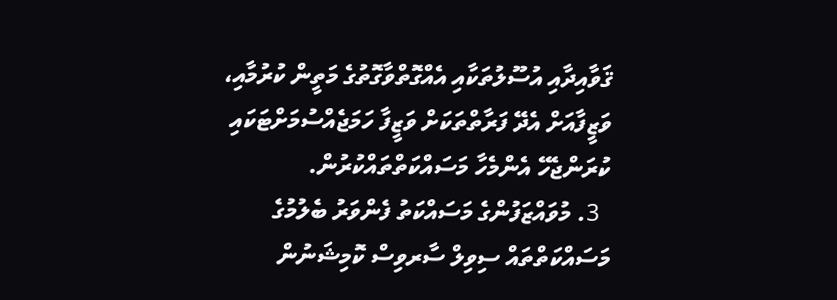ޤަވާއިދާއި އުސޫލުތަކާއި އެއްގޮތްވާގޮތުގެ މަތީން ކުރުމާއި، ވަޒީފާއަށް އެދޭ ފަރާތްތަކަށް ވަޒީފާ ހަމަޖެއްސުމަށްޓަކައި ކުރަންޖެހޭ އެންމެހާ މަސައްކަތްތައްކުރުން.
  3. މުވައްޒަފުންގެ މަސައްކަތު ފެންވަރު ބެލުމުގެ މަސައްކަތްތައް ސިވިލް ސާރވިސް ކޮމިޝަނުން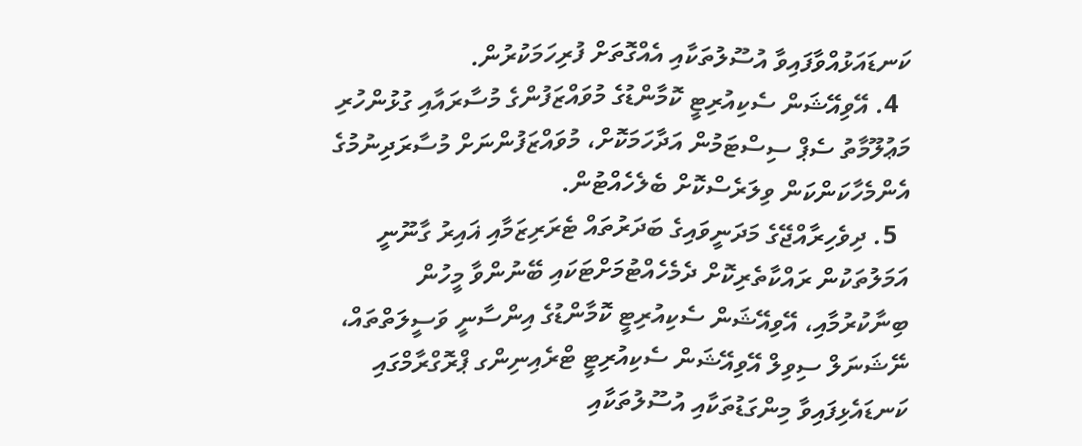ކަނޑައަޅުއްވާފައިވާ އުސޫލުތަކާއި އެއްގޮތަށް ފުރިހަމަކުރުން.
  4. އޭވިއޭޝަން ސެކިއުރިޓީ ކޮމާންޑުގެ މުވައްޒަފުންގެ މުސާރައާއި ގުޅުންހުރި މަޢުލޫމާތު ސެޕް ސިސްޓަމުން އަދާހަމަކޮށް، މުވައްޒަފުންނަށް މުސާރަދިނުމުގެ އެންމެހާކަންކަން ވިލަރެސްކޮށް ބެލެހެއްޓުން.
  5. ދިވެހިރާއްޖޭގެ މަދަނީވައިގެ ބަދަރުތައް ޓެރަރިޒަމާއި ޣައިރު ގާނޫނީ އަމަލުތަކުން ރައްކާތެރިކޮށް ދެމެހެއްޓުމަށްޓަކައި ބޭނުންވާ މީހުން ބިނާކުރުމާއި، އޭވިއޭޝަން ސެކިއުރިޓީ ކޮމާންޑުގެ އިންސާނީ ވަސީލަތްތައް، ނޭޝަނަލް ސިވިލް އޭވިއޭޝަން ސެކިއުރިޓީ ޓްރެއިނިންގ ޕްރޮގްރާމްގައި ކަނޑައެޅިފައިވާ މިންގަޑުތަކާއި އުސޫލުތަކާއި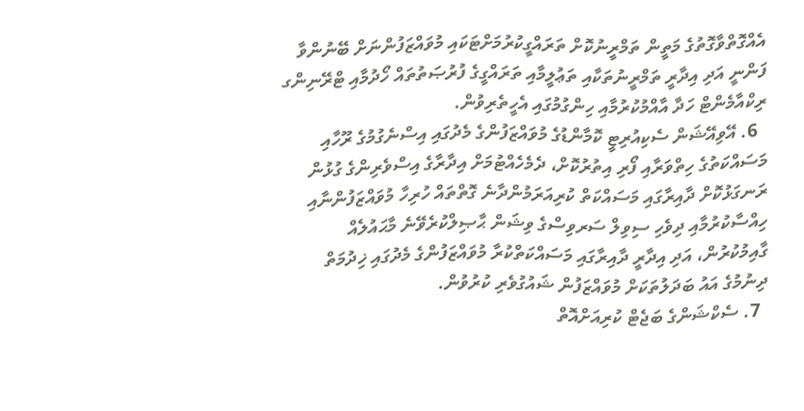އެއްގޮތްވާގޮތުގެ މަތީން ތަމްރީނުކޮށް ތަރައްގީކުރުމަށްޓަކައި މުވައްޒަފުންނަށް ބޭނުންވާ ފަންނީ އަދި އިދާރީ ތަމްރީނުތަކާއި ތަޢުލީމާއި ތަރައްގީގެ ފުރުޞަތުތައް ހޯދުމާއި ޓްރޭނިންގ ރިކްއާމެންޓް ހަދާ އާއްމުކުރުމާއި ހިންގުމުގައި އެހީތެރިވުން.
  6. އޭވިއޭޝަން ސެކިއުރިޓީ ކޮމާންޑުގެ މުވައްޒަފުންގެ މެދުގައި އިސްނެގުމުގެ ރޫހާއި މަސައްކަތުގެ ހިތްވަރާއި ފޯރި އިތުރުކޮށް، ދެމެހެއްޓުމަށް އިދާރާގެ އިސްވެރިންގެ ގުޅުން ރަނގަޅުކޮށް ދާއިރާގައި މަސައްކަތް ކުރިއަރަމުންދާނެ ގޮތްތައް ހުރިހާ މުވައްޒަފުންނާއި ހިއްސާކުރުމާއި ދިވެހި ސިވިލް ސަރވިސްގެ ވިޝަން ޙާޞިލްކުރެވޭނެ މާޙައުލެއް ގާއިމުކުރުން، އަދި އިދާރީ ދާއިރާގައި މަސައްކަތްކުރާ މުވައްޒަފުންގެ މެދުގައި ޚިދުމަތް ދިނުމުގެ އައު ބަދަލުތަކަށް މުވައްޒަފުން ޝައުގުވެރި ކުރުވުން.
  7. ސެކްޝަންގެ ބަޖެޓް ކުރިއަށްއޮތް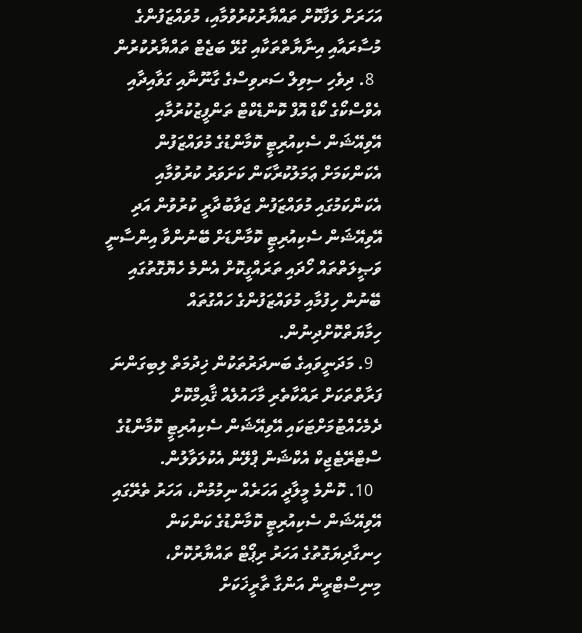އަހަރަށް ލަފާކޮށް ތައްޔާރުކުރުވުމާއި، މުވައްޒަފުންގެ މުސާރައާއި އިނާޔާތްތަކާއި ގުޅޭ ބަޖެޓް ތައްޔާރުކުރުން
  8. ދިވެހި ސިވިލް ސަރވިސްގެ ގާނޫނާއި ގަވާއިދާއި އެވްސްކޯގެ ކޯޑް އޮފް ކޮންޑެކްޓް ތަންފީޒުކުރުމާއި އޭވިއޭޝަން ސެކިއުރިޓީ ކޮމާންޑުގެ މުވައްޒަފުން އެކަންކަމަށް ޢަމަލުކުރާކަން ކަށަވަރު ކުރުވުމާއި އެކަންކަމުގައި މުވައްޒަފުން ޖަވާބުދާރީ ކުރުވުން އަދި  އޭވިއޭޝަން ސެކިއުރިޓީ ކޮމާންޑަށް ބޭނުންވާ އިންސާނީ ވަޞީލަތްތައް ހޯދައި ތަރައްގީކޮށް އެންމެ ހެޔޮގޮތުގައި ބޭނުން ހިފުމާއި މުވައްޒަފުންގެ ހައްގުތައް ހިމާޔަތްކޮށްދިނުން.
  9. މަދަނީވައިގެ ބަނދަރުތަކުން ޚިދުމަތް ލިބިގަންނަ ފަރާތްތަކަށް ރައްކާތެރި މާހައުލެއް ޤާއިމްކޮށް ދެމެހެއްޓުމަށްޓަކައި އޭވިއޭޝަން ސެކިއުރިޓީ ކޮމާންޑުގެ ސްޓްރޭޓެޖިކް އެކްޝަން ޕްލޭން އެކުލަވާލުން.
  10. ކޮންމެ މީލާދީ އަހަރެއް ނިމުމުން، އަހަރު ތެރޭގައި އޭވިއޭޝަން ސެކިއުރިޓީ ކޮމާންޑުގެ ކަންކަން ހިނގާދިޔަގޮތުގެ އަހަރު ރިޕޯޓް ތައްޔާރުކޮށް، މިނިސްޓްރީން އަންގާ ތާރީޚަކަށް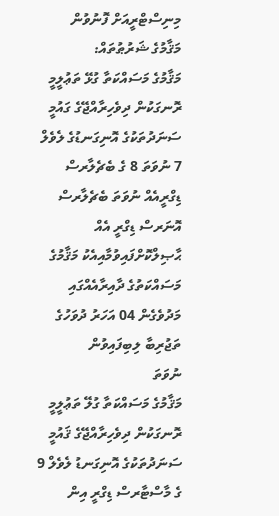މިނިސްޓްރީއަށް ފޮނުވުން
މަޤާމުގެ ޝަރުޠުތައް:
މަޤާމުގެ މަސައްކަތާ ގުޅޭ ތަޢުލީމީ ރޮނގަކުން ދިވެހިރާއްޖޭގެ ގައުމީ ސަނަދުތަކުގެ އޮނިގަނޑުގެ ލެވެލް 7 ނުވަތަ 8 ގެ ބެޗެލާރސް ޑިގްރީއެއް ނުވަތަ ބެޗެލާރސް އޮނަރސް ޑިގްރީ އެއް ޙާޞިލްކޮށްފައިވުމާއިއެކު މަޤާމުގެ މަސައްކަތުގެ ދާއިރާއެއްގައި މަދުވެގެން 04 އަހަރު ދުވަހުގެ ތަޖުރިބާ ލިބިފައިވުން
ނުވަތަ
މަޤާމުގެ މަސައްކަތާ ގުލޭ ތަޢުލީމީ ރޮނގަކުން ދިވެހިރާއްޖޭގެ ޤައުމީ ސަނަދުތަކުގެ އޮނިގަނޑު ލެވެލް 9 ގެ މާސްޓާރސް ޑިގްރީ އިން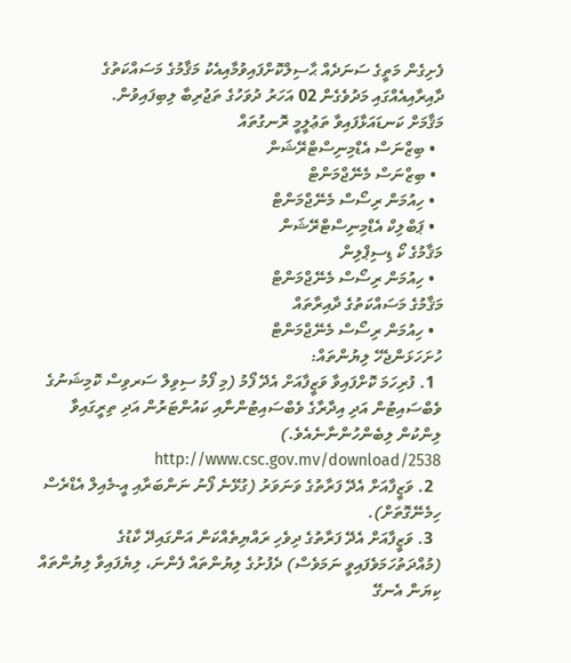ފެށިގެން މަތީގެ ސަނަދެއް ޙާސިލްކޮށްފައިވުމާއިއެކު މަޤާމުގެ މަސައްކަތުގެ ދާއިރާއިއެއްގައި މަދުވެގެން 02 އަހަރު ދުވަހުގެ ތަޖުރިބާ ލިބިފައިވުން.
މަޤާމަށް ކަނޑައަޅާފައިވާ ތަޢުލީމީ ރޮނގުތައް
  • ބިޒްނަސް އެޑްމިނިސްޓްރޭޝަން
  • ބިޒްނަސް މެނޭޖްމަންޓް
  • ހިއުމަން ރިސޯސް މެނޭޖްމަންޓް
  • ޕަބްލިކް އެޑްމިނިސްޓްރޭޝަން
މަޤާމުގެ ކޯ ޑިސިޕްލިން
  • ހިއުމަން ރިސޯސް މެނޭޖްމަންޓް
މަޤާމުގެ މަސައްކަތުގެ ދާއިރާތައް
  • ހިއުމަން ރިސޯސް މެނޭޖްމަންޓް
ހުށަހަޅަންޖެހޭ ލިޔުންތައް:
  1. ފުރިހަމަ ކޮށްފައިވާ ވަޒީފާއަށް އެދޭ ފޯމު (މި ފޯމު ސިވިލް ސަރވިސް ކޮމިޝަނުގެ ވެބްސައިޓުން އަދި އިދާރާގެ ވެބްސައިޓުންނާއި ކައުންޓަރުން އަދި ތިރީގައިވާ ލިންކުން ލިބެންހުންނާނެއެވެ.) http://www.csc.gov.mv/download/2538
  2. ވަޒީފާއަށް އެދޭ ފަރާތުގެ ވަނަވަރު (ގުޅޭނެ ފޯނު ނަންބަރާއި އީ-މެއިލް އެޑްރެސް ހިމެނޭގޮތަށް).
  3. ވަޒީފާއަށް އެދޭ ފަރާތުގެ ދިވެހި ރައްޔިތެއްކަން އަންގައިދޭ ކާޑުގެ (މުއްދަތުހަމަވެފައިވީ ނަމަވެސް) ދެފުށުގެ ލިޔުންތައް ފެންނަ، ލިޔެފައިވާ ލިޔުންތައް ކިޔަން އެނގޭ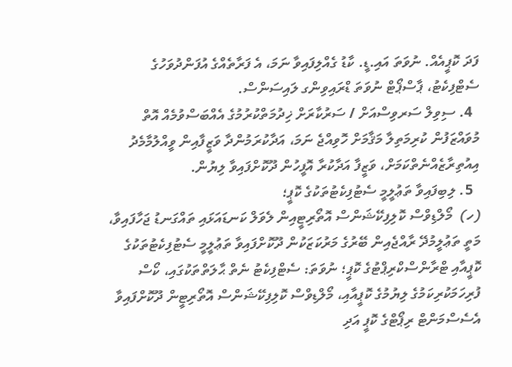ފަދަ ކޮޕީއެއް. ނުވަތަ އައި.ޑީ. ކާޑު ގެއްލިފައިވާ ނަމަ، އެ ފަރާތެއްގެ އުފަންދުވަހުގެ ސެޓްފިކެޓު، ޕާސްޕޯޓް ނުވަތަ ޑްރައިވިންގ ލައިސަންސް.
  4. ސިވިލް ސަރވިސްއަށް / ސަރުކާރަށް ޚިދުމަތްކުރުމުގެ އެއްބަސްވުމެއް އޮތް މުވައްޒަފުން ކުރިމަތިލާ މަޤާމަށް ހޮވިއްޖެ ނަމަ، އަދާކުރަމުންދާ ވަޒީފާއިން ވީއްލުމާމެދު އިއުތިރާޒެއްނެތްކަމަށް، ވަޒީފާ އަދާކުރާ އޮފީހުން ދޫކޮށްފައިވާ ލިޔުން.
  5. ލިބިފައިވާ ތަޢުލީމީ ސެޓުފިކެޓުތަކުގެ ކޮޕީ؛
(ހ)  މޯލްޑިވްސް ކޮލިފިކޭޝަންސް އޮތޯރިޓީއިން ލެވަލް ކަނޑައަޅައި ތައްގަނޑު ޖަހާފައިވާ، މަތީ ތަޢުލީމުދޭ ރާއްޖެއިން ބޭރުގެ މަރުކަޒަކުން ދޫކޮށްފައިވާ ތަޢުލީމީ ސެޓުފިކެޓުތަކުގެ ކޮޕީއާއި ޓްރާންސްކްރިޕްޓުގެ ކޮޕީ؛ ނުވަތަ: ސެޓްފިކެޓު ނެތް ޙާލަތްތަކުގައި، ކޯސް ފުރިހަމަކުރިކަމުގެ ލިޔުމުގެ ކޮޕީއާއި، މޯލްޑިވްސް ކޮލިފިކޭޝަންސް އޮތޯރިޓީން ދޫކޮށްފައިވާ އެސެސްމަންޓް ރިޕޯޓްގެ ކޮޕީ އަދި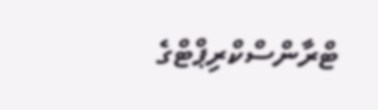ޓްރާންސްކްރިޕްޓްގެ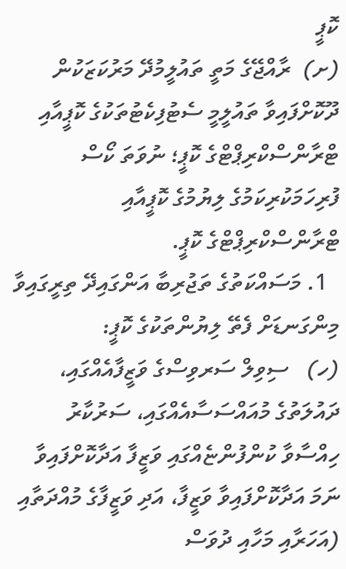ކޮޕީ
(ށ)  ރާއްޖޭގެ މަތީ ތައުލީމުދޭ މަރުކަޒަކުން ދޫކޮށްފައިވާ ތައުލީމީ ސެޓުފިކެޓުތަކުގެ ކޮޕީއާއި ޓްރާންސްކްރިޕްޓްގެ ކޮޕީ؛ ނުވަތަ ކޯސް ފުރިހަމަކުރިކަމުގެ ލިޔުމުގެ ކޮޕީއާއި ޓްރާންސްކްރިޕްޓްގެ ކޮޕީ.
  1. މަސައްކަތުގެ ތަޖުރިބާ އަންގައިދޭ ތިރީގައިވާ މިންގަނޑަށް ފެތޭ ލިޔުންތަކުގެ ކޮޕީ:
(ހ)   ސިވިލް ސަރވިސްގެ ވަޒީފާއެއްގައި، ދައުލަތުގެ މުއައްސަސާއެއްގައި، ސަރުކާރު ހިއްސާވާ ކުންފުންޏެއްގައި ވަޒީފާ އަދާކޮށްފައިވާ ނަމަ އަދާކޮށްފައިވާ ވަޒީފާ، އަދި ވަޒީފާގެ މުއްދަތާއި (އަހަރާއި މަހާއި ދުވަސް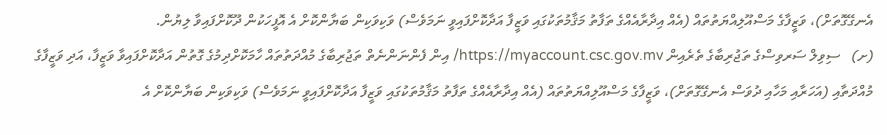އެނގޭގޮތަށް)، ވަޒީފާގެ މަސްއޫލިއްޔަތުތައް (އެއް އިދާރާއެއްގެ ތަފާތު މަޤާމުތަކުގައި ވަޒީފާ އަދާކޮށްފައިވީ ނަމަވެސް) ވަކިވަކިން ބަޔާންކޮށް އެ އޮފީހަކުން ދޫކޮށްފައިވާ ލިޔުން.
(ށ)   ސިވިލް ސަރވިސްގެ ތަޖުރިބާގެ ތެރެއިން https://myaccount.csc.gov.mv/ އިން ފެންނަންނެތް ތަޖުރިބާގެ މުއްދަތުތައް ހާމަކޮށްދިމުގެ ގޮތުން އަދާކޮށްފައިވާ ވަޒީފާ، އަދި ވަޒީފާގެ މުއްދަތާއި (އަހަރާއި މަހާއި ދުވަސް އެނގޭގޮތަށް)، ވަޒީފާގެ މަސްއޫލިއްޔަތުތައް (އެއް އިދާރާއެއްގެ ތަފާތު މަޤާމުތަކުގައި ވަޒީފާ އަދާކޮށްފައިވީ ނަމަވެސް) ވަކިވަކިން ބަޔާންކޮށް އެ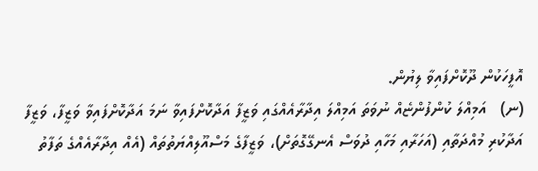އޮފީހަކުން ދޫކޮށްފައިވާ ލިޔުން.
(ނ)   އަމިއްލަ ކުންފުންޏެއް ނުވަތަ އަމިއްލަ އިދާރާއެއްގައި ވަޒީފާ އަދާކޮށްފައިވާ ނަމަ އަދާކޮށްފައިވާ ވަޒީފާ، ވަޒީފާ އަދާކުރި މުއްދަތާއި (އަހަރާއި މަހާއި ދުވަސް އެނގޭގޮތަށް)، ވަޒީފާގެ މަސްއޫލިއްޔަތުތައް (އެއް އިދާރާއެއްގެ ތަފާތު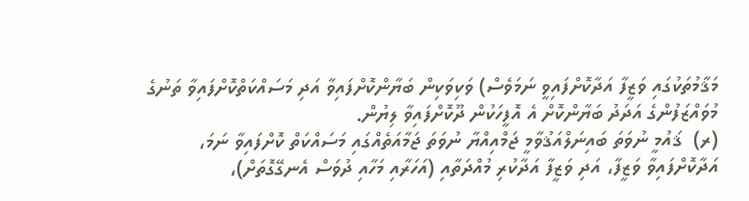މަޤާމުތަކުގައި ވަޒީފާ އަދާކޮށްފައިވީ ނަމަވެސް) ވަކިވަކިން ބަޔާންކޮށްފައިވާ އަދި މަސައްކަތްކޮށްފައިވާ ތަނުގެ މުވައްޒަފުންގެ އަދަދު ބަޔާންކޮށް އެ އޮފީހަކުން ދޫކޮށްފައިވާ ލިޔުން.
(ރ)  ޤައުމީ ނުވަތަ ބައިނަލްއަޤުވާމީ ޖަމްއިއްޔާ ނުވަތަ ޖަމާއަތެއްގައި މަސައްކަތް ކޮށްފައިވާ ނަމަ، އަދާކޮށްފައިވާ ވަޒީފާ، އަދި ވަޒީފާ އަދާކުރި މުއްދަތާއި (އަހަރާއި މަހާއި ދުވަސް އެނގޭގޮތަށް)،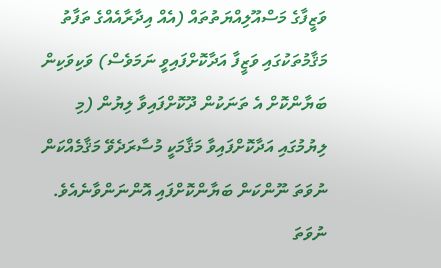ވަޒީފާގެ މަސްއޫލިއްޔަތުތައް (އެއް އިދާރާއެއްގެ ތަފާތު މަޤާމުތަކުގައި ވަޒީފާ އަދާކޮށްފައިވީ ނަމަވެސް) ވަކިވަކިން ބަޔާންކޮށް އެ ތަނަކުން ދޫކޮށްފައިވާ ލިޔުން (މި ލިޔުމުގައި އަދާކޮށްފައިވާ މަޤާމަކީ މުސާރަދެވޭ މަޤާމެއްކަން ނުވަތަ ނޫންކަން ބަޔާންކޮށްފައި އޮންނަންވާނެއެވެ. ނުވަތަ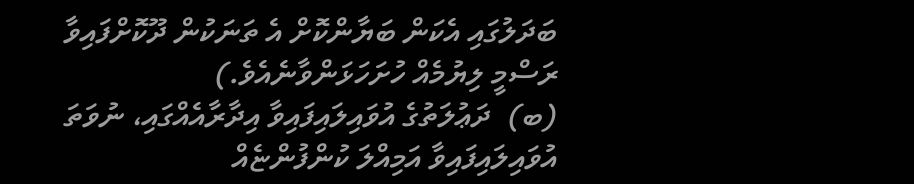ބަދަލުގައި އެކަން ބަޔާންކޮށް އެ ތަނަކުން ދޫކޮށްފައިވާ ރަސްމީ ލިޔުމެއް ހުށަހަޅަންވާނެއެވެ.)
(ބ)  ދަޢުލަތުގެ އުވައިލައިފައިވާ އިދާރާއެއްގައި، ނުވަތަ އުވައިލައިފައިވާ އަމިއްލަ ކުންފުންޏެއް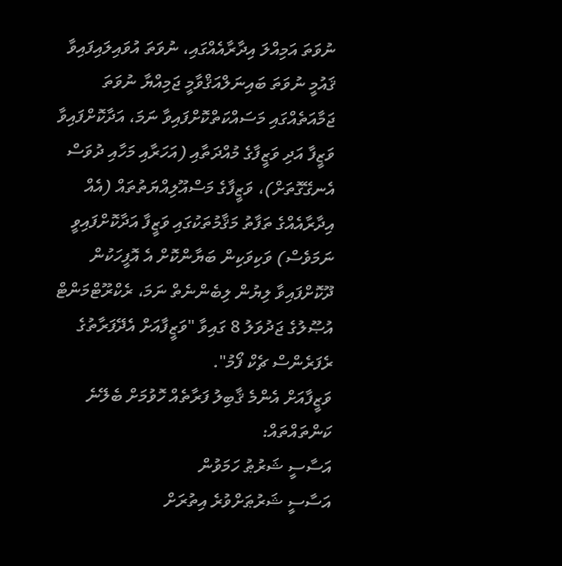ނުވަތަ އަމިއްލަ އިދާރާއެއްގައި، ނުވަތަ އުވައިލައިފައިވާ ޤައުމީ ނުވަތަ ބައިނަލްއަޤްވާމީ ޖަމިއްޔާ ނުވަތަ ޖަމާއަތެއްގައި މަސައްކަތްކޮށްފައިވާ ނަމަ، އަދާކޮށްފައިވާ ވަޒީފާ އަދި ވަޒީފާގެ މުއްދަތާއި (އަހަރާއި މަހާއި ދުވަސް އެނގޭގޮތަށް)، ވަޒީފާގެ މަސްއޫލިއްޔަތުތައް (އެއް އިދާރާއެއްގެ ތަފާތު މަޤާމުތަކުގައި ވަޒީފާ އަދާކޮށްފައިވީ ނަމަވެސް) ވަކިވަކިން ބަޔާންކޮށް އެ އޮފީހަކުން ދޫކޮށްފައިވާ ލިޔުން ލިބެންނެތް ނަމަ، ރެކްރޫޓްމަންޓް އުޞޫލުގެ ޖަދުވަލު 8 ގައިވާ "ވަޒީފާއަށް އެދޭފަރާތުގެ ރެފަރެންސް ޗެކް ފޯމު".
ވަޒީފާއަށް އެންމެ ޤާބިލު ފަރާތެއް ހޮވުމަށް ބެލޭނެ ކަންތައްތައް:
އަސާސީ ޝަރުޠު ހަމަވުން
އަސާސީ ޝަރުޠަށްވުރެ އިތުރަށް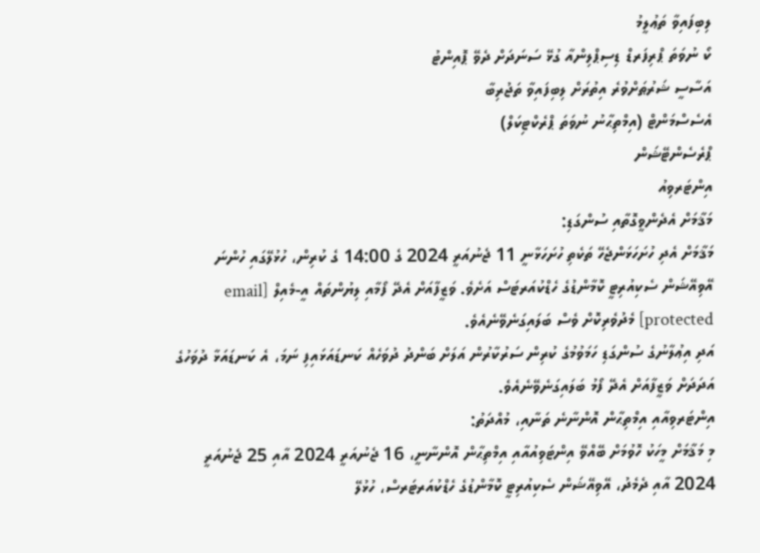ލިބިފައިވާ ތަޢުލީމު
ކޯ ނުވަތަ ޕްރިފަރޑް ޑިސިޕްލިންއާ ގުޅޭ ސަނަދަށް ދެވޭ ޕޮއިންޓު
އަސާސީ ޝަރުޠަށްވުރެ އިތުރަށް ލިބިފައިވާ ތަޖުރިބާ
އެސެސްމަންޓް (އިމްތިޙާނު ނުވަތަ ޕްރެކްޓިކަލް)
ޕްރެސެންޓޭޝަން
އިންޓަރވިއު
މަޤާމަށް އެދެންވީގޮތާއި ސުންގަޑި:
މަޤާމަށް އެދި ހުށަހަޅަންޖެހޭ ތަކެތި ހުށަހަޅާނީ 11 ޖެނުއަރީ 2024 ގެ 14:00 ގެ ކުރިން، ހުޅުލޭގައި ހުންނަ އޭވިއޭޝަން ސެކިއުރިޓީ ކޮމާންޑުގެ ހެޑްކުއަރޓަސް އަށެވެ. ވަޒީފާއަށް އެދޭ ފޯމާއި ލިޔުންތައް އީ-މެއިލް [email protected] މެދުވެރިކޮށް ވެސް ބަލައިގަނެވޭނެއެވެ.
އަދި އިޢުލާނުގެ ސުންގަޑި ހަމަވުމުގެ ކުރިން ސަރުކާރުން އަލަށް ބަންދު ދުވަހެއް ކަނޑައަޅައިފި ނަމަ، އެ ކަނޑައަޅާ ދުވަހުގެ އަދަދަށް ވަޒީފާއަށް އެދޭ ފޯމު ބަލައިގަނެވޭނެއެވެ.
އިންޓަރވިއާއި އިމްތިޙާން އޮންނާނެ ތަނާއި، މުއްދަތު:
މި މަޤާމަށް މީހަކު ހޮވުމަށް ބޭއްވޭ އިންޓަވިއުއާއި އިމްތިޙާން އޮންނާނީ، 16 ޖެނުއަރީ 2024 އާއި 25 ޖެނުއަރީ 2024 އާއި ދެމެދު، އޭވިއޭޝަން ސެކިއުރިޓީ ކޮމާންޑުގެ ހެޑްކުއަރޓަރސް، ހުޅުލޭ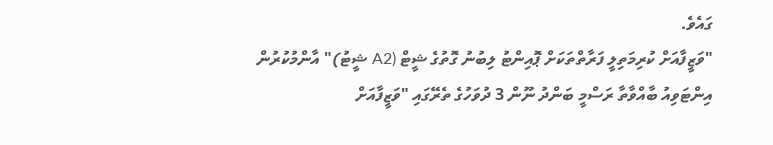ގައެވެ.
"ވަޒީފާއަށް ކުރިމަތިލީ ފަރާތްތަކަށް ޕޮއިންޓު ލިބުނު ގޮތުގެ ޝީޓް (A2 ޝީޓު)" އާންމުކުރުން
އިންޓަވިއު ބާއްވާތާ ރަސްމީ ބަންދު ނޫން 3 ދުވަހުގެ ތެރޭގައި "ވަޒީފާއަށް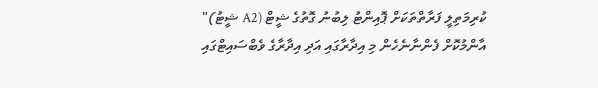ކުރިމަތިލީ ފަރާތްތަކަށް ޕޮއިންޓު ލިބުނު ގޮތުގެ ޝީޓް (A2 ޝީޓު)" އާންމުކޮށް ފެންނާނެހެން މި އިދާރާގައި އަދި އިދާރާގެ ވެބްސައިޓްގައި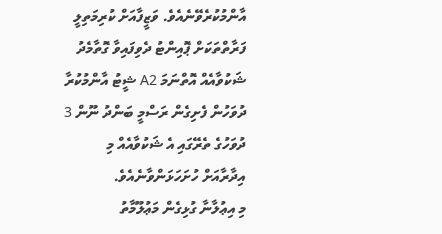އާންމުކުރެވޭނެއެވެ. ވަޒީފާއަށް ކުރިމަތިލީ ފަރާތްތަކަށް ޕޮއިންޓު ދެވިފައިވާ ގޮތާމެދު ޝަކުވާއެއް އޮތްނަމަ A2 ޝީޓު އާންމުކުރާ ދުވަހުން ފެށިގެން ރަސްމީ ބަންދު ނޫން 3 ދުވަހުގެ ތެރޭގައި އެ ޝަކުވާއެއް މި އިދާރާއަށް ހުށަހަޅަންވާނެއެވެ.
މި އިޢުލާނާ ގުޅިގެން މަޢުލޫމާތު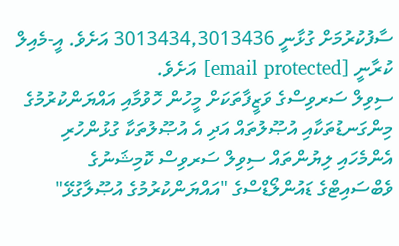ސާފުކުރުމަށް ގުޅާނީ 3013434,3013436 އަށެވެ. އީ-މެއިލް ކުރާނީ [email protected] އަށެވެ.
ސިވިލް ސަރވިސްގެ ވަޒީފާތަކަށް މީހުން ހޮވުމާއި އައްޔަންކުރުމުގެ މިންގަނޑުތަކާއި އުޞޫލުތައް އަދި އެ އުޞޫލުތަކާ ގުޅުންހުރި އެންމެހައި ލިޔުންތައް ސިވިލް ސަރވިސް ކޮމިޝަނުގެ ވެބްސައިޓްގެ ޑައުންލޯޑްސްގެ "އައްޔަންކުރުމުގެ އުޞޫލާގުޅޭ"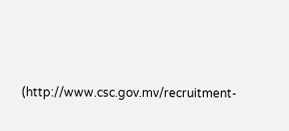(http://www.csc.gov.mv/recruitment-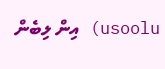usoolu) އިން ލިބެން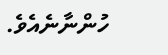ހުންނާނެއެވެ.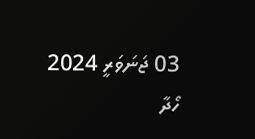03 ޖަނަވަރީ 2024
ހޯދާ